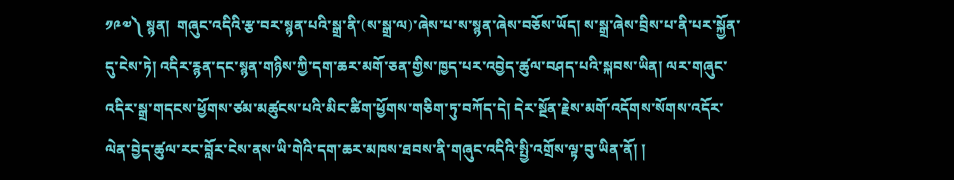༡༩༧༽ སྙན།  གཞུང་འདིའི་རྩ་བར་སྙན་པའི་སྒྲ་ནི་(ས་སྒྲ་ལ)་ཞེས་པ་ས་སྙན་ཞེས་བཅོས་ཡོད། ས་སྒྲ་ཞེས་བྲིས་པ་ནི་པར་སྐྱོན་དུ་ངེས་ཏེ། འདིར་རྙན་དང་སྙན་གཉིས་ཀྱི་དག་ཆར་མགོ་ཅན་གྱིས་ཁྱད་པར་འབྱེད་ཚུལ་བཤད་པའི་སྐབས་ཡིན། ལར་གཞུང་འདིར་སྒྲ་གདངས་ཕྱོགས་ཙམ་མཚུངས་པའི་མིང་ཚིག་ཕྱོགས་གཅིག་ཏུ་བཀོད་དེ། དེར་སྔོན་རྗེས་མགོ་འདོགས་སོགས་འདོར་ལེན་བྱེད་ཚུལ་རང་བློར་ངེས་ནས་ཡི་གེའི་དག་ཆར་མཁས་ཐབས་ནི་གཞུང་འདིའི་སྤྱི་འགྲོས་ལྟ་བུ་ཡིན་ནོ། །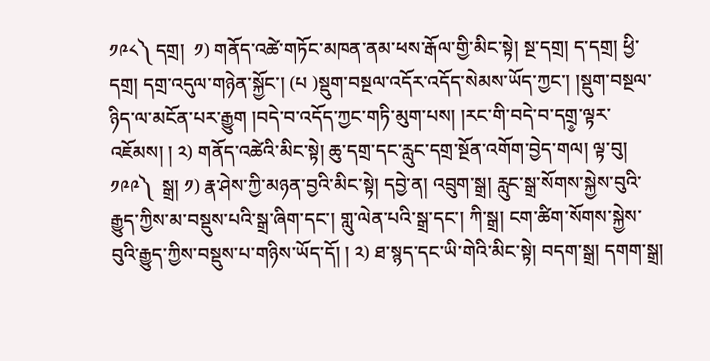༡༩༨༽ དགྲ།  ༡) གནོད་འཚེ་གཏོང་མཁན་ནམ་ཕས་རྒོལ་གྱི་མིང་སྟེ། སྔ་དགྲ། ད་དགྲ། ཕྱི་དགྲ། དགྲ་འདུལ་གཉེན་སྐྱོང་། (པ )སྡུག་བསྔལ་འདོར་འདོད་སེམས་ཡོད་ཀྱང་། །སྡུག་བསྔལ་ཉིད་ལ་མངོན་པར་རྒྱུག །བདེ་བ་འདོད་ཀྱང་གཏི་མུག་པས། །རང་གི་བདེ་བ་དགྲ༵་ལྟར་འཇོམས། ། ༢) གནོད་འཚེའི་མིང་སྟེ། ཆུ་དགྲ་དང་རླུང་དགྲ་སྔོན་འགོག་བྱེད་གལ། ལྟ་བུ།
༡༩༩༽  སྒྲ། ༡) རྣ་ཤེས་ཀྱི་མཉན་བྱའི་མིང་སྟེ། དབྱེ་ན། འབྲུག་སྒྲ། རླུང་སྒྲ་སོགས་སྐྱེས་བུའི་རྒྱུད་ཀྱིས་མ་བསྡུས་པའི་སྒྲ་ཞིག་དང་། གླུ་ལེན་པའི་སྒྲ་དང་། ཀི་སྒྲ། ངག་ཚིག་སོགས་སྐྱེས་བུའི་རྒྱུད་ཀྱིས་བསྡུས་པ་གཉིས་ཡོད་དོ། ། ༢) ཐ་སྙད་དང་ཡི་གེའི་མིང་སྟེ། བདག་སྒྲ། དགག་སྒྲ།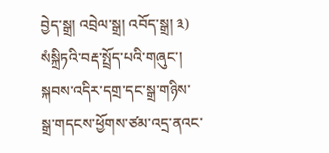བྱེད་སྒྲ། འབྲེལ་སྒྲ། འབོད་སྒྲ། ༣) སཾསྐྲིཏའི་བརྡ་སྤྲོད་པའི་གཞུང་། སྐབས་འདིར་དགྲ་དང་སྒྲ་གཉིས་སྒྲ་གདངས་ཕྱོགས་ཙམ་འདྲ་ནའང་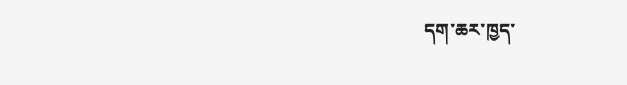དག་ཆར་ཁྱད་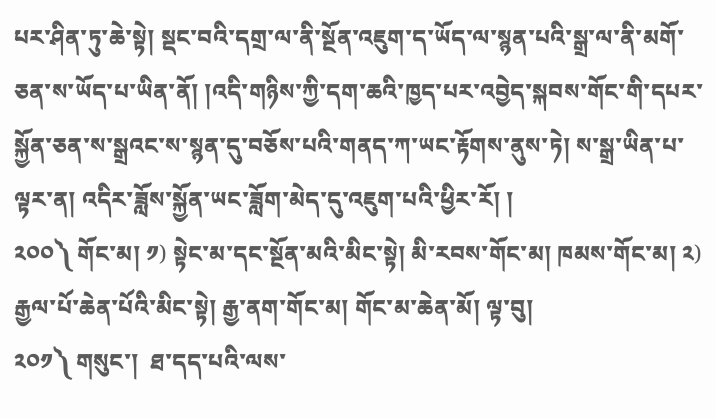པར་ཤིན་ཏུ་ཆེ་སྟེ། སྡང་བའི་དགྲ་ལ་ནི་སྔོན་འཇུག་ད་ཡོད་ལ་སྙན་པའི་སྒྲ་ལ་ནི་མགོ་ཅན་ས་ཡོད་པ་ཡིན་ནོ། །འདི་གཉིས་ཀྱི་དག་ཆའི་ཁྱད་པར་འབྱེད་སྐབས་གོང་གི་དཔར་སྐྱོན་ཅན་ས་སྒྲའང་ས་སྙན་དུ་བཅོས་པའི་གནད་ཀ་ཡང་རྟོགས་ནུས་ཏེ། ས་སྒྲ་ཡིན་པ་ལྟར་ན། འདིར་ཟློས་སྐྱོན་ཡང་ཟློག་མེད་དུ་འཇུག་པའི་ཕྱིར་རོ། །
༢༠༠༽ གོང་མ། ༡) སྟེང་མ་དང་སྔོན་མའི་མིང་སྟེ། མི་རབས་གོང་མ། ཁམས་གོང་མ། ༢) རྒྱལ་པོ་ཆེན་པོའི་མིང་སྟེ། རྒྱ་ནག་གོང་མ། གོང་མ་ཆེན་མོ། ལྟ་བུ།
༢༠༡༽ གསུང་།  ཐ་དད་པའི་ལས་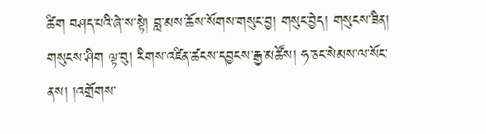ཚིག བཤད་པའི་ཞེ་ས་སྟེ། བླ་མས་ཆོས་སོགས་གསུང་བྱ། གསུང་བྱེད། གསུངས་ཟིན། གསུངས་ཤིག ལྟ་བུ། རིགས་འཛིན་ཚངས་དབྱངས་རྒྱ་མཚོས། ཧ་ཅང་སེམས་ལ་སོང་ནས། །འགྲོགས་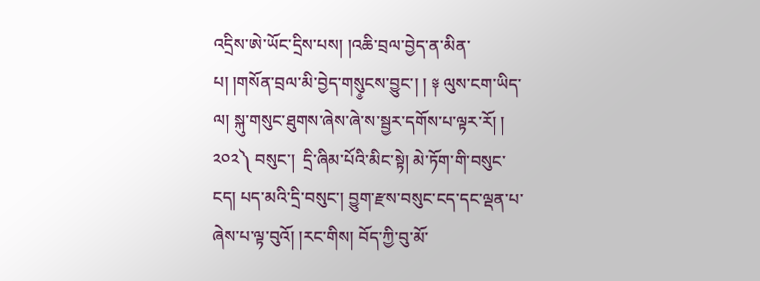འདྲིས་ཨེ་ཡོང་དྲིས་པས། །འཆི་བྲལ་བྱེད་ན་མིན་པ། །གསོན་བྲལ་མི་བྱེད་གསུ༵ངས་བྱུང་། ། ༈ ལུས་ངག་ཡིད་ལ། སྐུ་གསུང་ཐུགས་ཞེས་ཞེ་ས་སྦྱར་དགོས་པ་ལྟར་རོ། །
༢༠༢༽ བསུང་།  དྲི་ཞིམ་པོའི་མིང་སྟེ། མེ་ཏོག་གི་བསུང་ངད། པད་མའི་དྲི་བསུང་། བྱུག་རྫས་བསུང་ངད་དང་ལྡན་པ་ཞེས་པ་ལྟ་བུའོ། །རང་གིས། བོད་ཀྱི་བུ་མོ་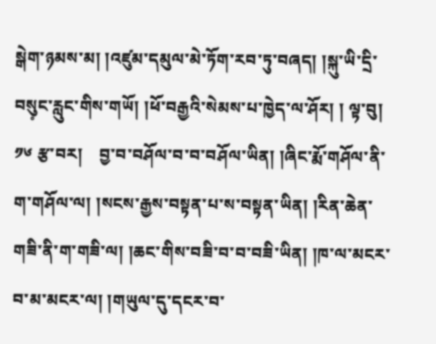སྒེག་ཉམས་མ། །འཛུམ་དམུལ་མེ་ཏོག་རབ་ཏུ་བཞད། །སྐུ་ཡི་དྲི་བསུ༷ང་རླུང་གིས་གཡོ། །ཕོ་བརྒྱའི་སེམས་པ་ཁྱེད་ལ་ཤོར། ། ལྟ་བུ།
༡༦ རྩ་བར།    བྱ་བ་བཤོལ་བ་བ་བཤོལ་ཡིན། །ཞིང་རྨོ་གཤོལ་ནི་ག་གཤོལ་ལ། །སངས་རྒྱས་བསྟན་པ་ས་བསྟན་ཡིན། །རིན་ཆེན་གཟི་ནི་ག་གཟི་ལ། །ཆང་གིས་བཟི་བ་བ་བཟི་ཡིན། །ཁ་ལ་མངར་བ་མ་མངར་ལ། །གཡུལ་དུ་དངར་བ་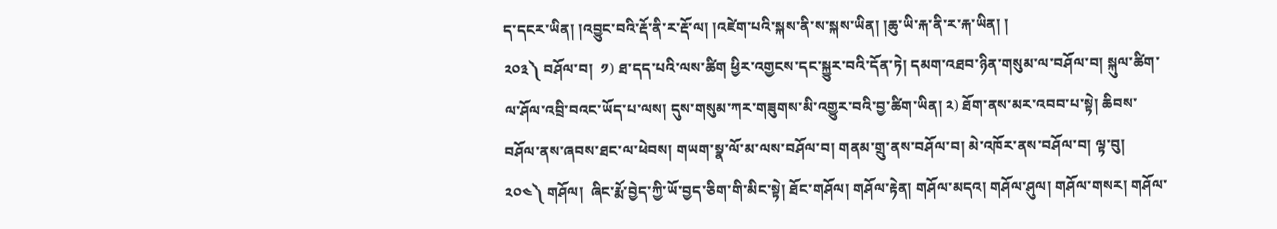ད་དངར་ཡིན། །འབྱུང་བའི་རྡོ་ནི་ར་རྡོ་ལ། །འཛེག་པའི་སྐས་ནི་ས་སྐས་ཡིན། །ཆུ་ཡི་རྐ་ནི་ར་རྐ་ཡིན། །
༢༠༣༽ བཤོལ་བ།  ༡) ཐ་དད་པའི་ལས་ཚིག ཕྱིར་འགྱངས་དང་སྐྱུར་བའི་དོན་ཏེ། དམག་འཐབ་ཉིན་གསུམ་ལ་བཤོལ་བ། སྐུལ་ཚིག་ལ་ཤོལ་འབྲི་བའང་ཡོད་པ་ལས། དུས་གསུམ་ཀར་གཟུགས་མི་འགྱུར་བའི་བྱ་ཚིག་ཡིན། ༢) ཐོག་ནས་མར་འབབ་པ་སྟེ། ཆིབས་བཤོལ་ནས་ཞབས་ཐང་ལ་ཕེབས། གཡག་སྣ་ལོ་མ་ལས་བཤོལ་བ། གནམ་གྲུ་ནས་བཤོལ་བ། མེ་འཁོར་ནས་བཤོལ་བ། ལྟ་བུ།
༢༠༤༽ གཤོལ།  ཞིང་རྨོ་བྱེད་ཀྱི་ཡོ་བྱད་ཅིག་གི་མིང་སྟེ། ཐོང་གཤོལ། གཤོལ་རྟེན། གཤོལ་མདའ། གཤོལ་ཤུལ། གཤོལ་གསར། གཤོལ་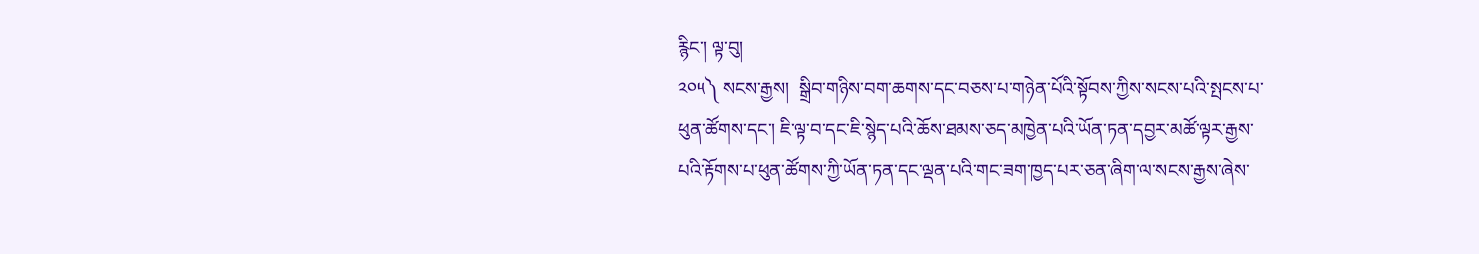རྙིང་། ལྟ་བུ།
༢༠༥༽ སངས་རྒྱས།  སྒྲིབ་གཉིས་བག་ཆགས་དང་བཅས་པ་གཉེན་པོའི་སྟོབས་ཀྱིས་སངས་པའི་སྤངས་པ་ཕུན་ཚོགས་དང་། ཇི་ལྟ་བ་དང་ཇི་སྙེད་པའི་ཆོས་ཐམས་ཅད་མཁྱེན་པའི་ཡོན་ཏན་དབྱར་མཚོ་ལྟར་རྒྱས་པའི་རྟོགས་པ་ཕུན་ཚོགས་ཀྱི་ཡོན་ཏན་དང་ལྡན་པའི་གང་ཟག་ཁྱད་པར་ཅན་ཞིག་ལ་སངས་རྒྱས་ཞེས་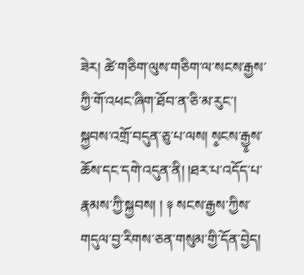ཟེར། ཚེ་གཅིག་ལུས་གཅིག་ལ་སངས་རྒྱས་ཀྱི་གོ་འཕང་ཞིག་ཐོབ་ན་ཅི་མ་རུང་། སྐྱབས་འགྲོ་བདུན་ཅུ་པ་ལས། ས༵ངས་རྒྱ༵ས་ཆོས་དང་དགེ་འདུན་ནི། །ཐར་པ་འདོད་པ་རྣམས་ཀྱི་སྐྱབས། ། ༈ སངས་རྒྱས་ཀྱིས་གདུལ་བྱ་རིགས་ཅན་གསུམ་གྱི་དོན་བྱེད།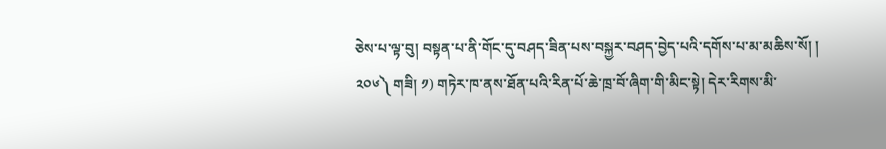ཅེས་པ་ལྟ་བུ། བསྟན་པ་ནི་གོང་དུ་བཤད་ཟིན་པས་བསྐྱར་བཤད་བྱེད་པའི་དགོས་པ་མ་མཆིས་སོ། །
༢༠༦༽ གཟི། ༡) གཏེར་ཁ་ནས་ཐོན་པའི་རིན་པོ་ཆེ་ཁྲ་བོ་ཞིག་གི་མིང་སྟེ། དེར་རིགས་མི་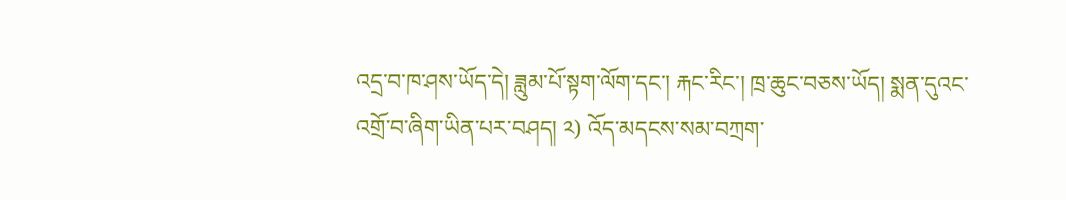འདྲ་བ་ཁ་ཤས་ཡོད་དེ། ཟླུམ་པོ་སྟག་ལོག་དང་། རྐང་རིང་། ཁྲ་ཆུང་བཅས་ཡོད། སྨན་དུའང་འགྲོ་བ་ཞིག་ཡིན་པར་བཤད། ༢) འོད་མདངས་སམ་བཀྲག་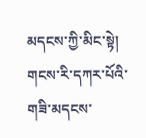མདངས་ཀྱི་མིང་སྟེ། གངས་རི་དཀར་པོའི་གཟི་མདངས་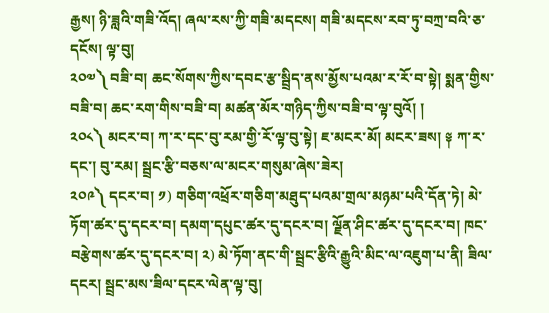རྒྱས། ཉི་ཟླའི་གཟི་འོད། ཞལ་རས་ཀྱི་གཟི་མདངས། གཟི་མདངས་རབ་ཏུ་བཀྲ་བའི་ཅ་དངོས། ལྟ་བུ།
༢༠༧༽ བཟི་བ། ཆང་སོགས་ཀྱིས་དབང་རྩ་སྦྲིད་ནས་མྱོས་པའམ་ར་རོ་བ་སྟེ། སྨན་གྱིས་བཟི་བ། ཆང་རག་གིས་བཟི་བ། མཚན་མོར་གཉིད་ཀྱིས་བཟི་བ་ལྟ་བུའོ། །
༢༠༨༽ མངར་བ། ཀ་ར་དང་བུ་རམ་གྱི་རོ་ལྟ་བུ་སྟེ། ཇ་མངར་མོ། མངར་ཟས། ༈ ཀ་ར་དང་། བུ་རམ། སྦྲང་རྩི་བཅས་ལ་མངར་གསུམ་ཞེས་ཟེར།
༢༠༩༽ དངར་བ། ༡) གཅིག་འཕྲོར་གཅིག་མཐུད་པའམ་གྲལ་མཉམ་པའི་དོན་ཏེ། མེ་ཏོག་ཚར་དུ་དངར་བ། དམག་དཔུང་ཚར་དུ་དངར་བ། ལྗོན་ཤིང་ཚར་དུ་དངར་བ། ཁང་བརྩེགས་ཚར་དུ་དངར་བ། ༢) མེ་ཏོག་ནང་གི་སྦྲང་རྩིའི་རྒྱུའི་མིང་ལ་འཇུག་པ་ནི། ཟིལ་དངར། སྦྲང་མས་ཟིལ་དངར་ལེན་ལྟ་བུ།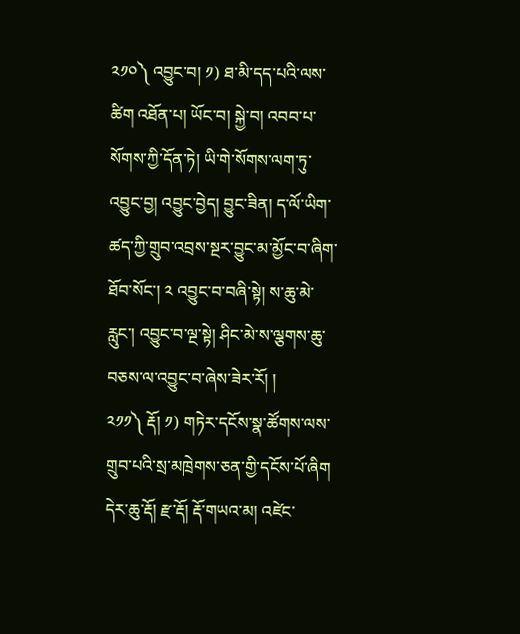༢༡༠༽ འབྱུང་བ། ༡) ཐ་མི་དད་པའི་ལས་ཚིག འཐོན་པ། ཡོང་བ། སྐྱེ་བ། འབབ་པ་སོགས་ཀྱི་དོན་ཏེ། ཡི་གེ་སོགས་ལག་ཏུ་འབྱུང་བྱ། འབྱུང་བྱེད། བྱུང་ཟིན། ད་ལོ་ཡིག་ཚད་ཀྱི་གྲུབ་འབྲས་སྔར་བྱུང་མ་མྱོང་བ་ཞིག་ཐོབ་སོང་། ༢ འབྱུང་བ་བཞི་སྟེ། ས་ཆུ་མེ་རླུང་། འབྱུང་བ་ལྔ་སྟེ། ཤིང་མེ་ས་ལྕགས་ཆུ་བཅས་ལ་འབྱུང་བ་ཞེས་ཟེར་རོ། །
༢༡༡༽ རྡོ། ༡) གཏེར་དངོས་སྣ་ཚོགས་ལས་གྲུབ་པའི་སྲ་མཁྲེགས་ཅན་གྱི་དངོས་པོ་ཞིག དེར་ཆུ་རྡོ། རྫ་རྡོ། རྡོ་གཡའ་མ། འཛེང་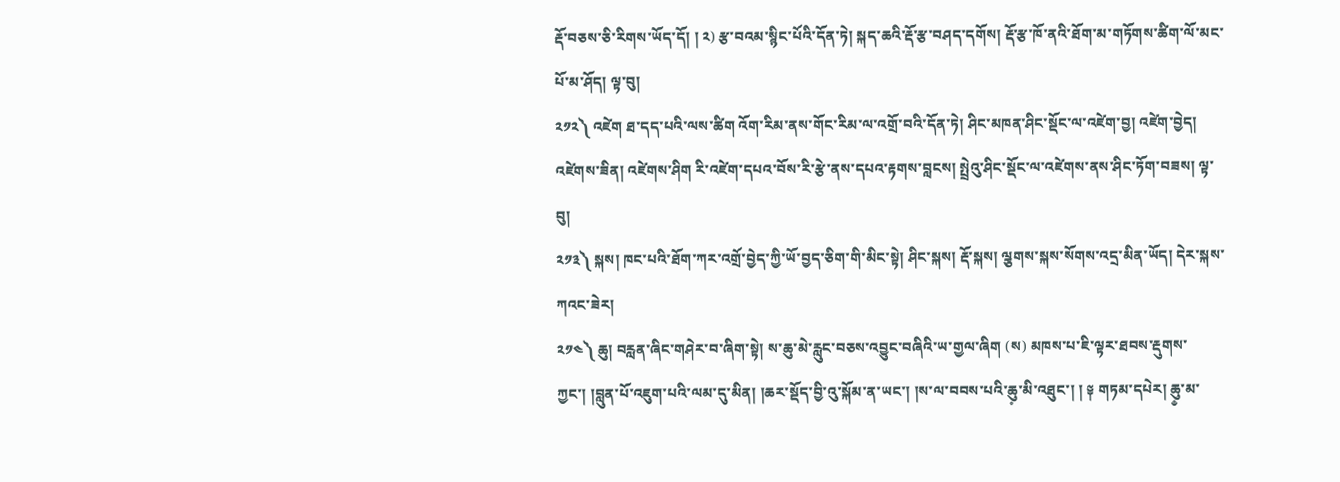རྡོ་བཅས་ཅི་རིགས་ཡོད་དོ། ། ༢) རྩ་བའམ་སྙིང་པོའི་དོན་ཏེ། སྐད་ཆའི་རྡོ་རྩ་བཤད་དགོས། རྡོ་རྩ་ཁོ་ནའི་ཐོག་མ་གཏོགས་ཚིག་ལོ་མང་པོ་མ་ཤོད། ལྟ་བུ།
༢༡༢༽ འཛེག ཐ་དད་པའི་ལས་ཚིག འོག་རིམ་ནས་གོང་རིམ་ལ་འགྲོ་བའི་དོན་ཏེ། ཤིང་མཁན་ཤིང་སྡོང་ལ་འཛེག་བྱ། འཛེག་བྱེད། འཛེགས་ཟིན། འཛེགས་ཤིག རི་འཛེག་དཔའ་བོས་རི་རྩེ་ནས་དཔའ་རྟགས་བླངས། སྤྲེའུ་ཤིང་སྡོང་ལ་འཛེགས་ནས་ཤིང་ཏོག་བཟས། ལྟ་བུ།
༢༡༣༽ སྐས། ཁང་པའི་ཐོག་ཀར་འགྲོ་བྱེད་ཀྱི་ཡོ་བྱད་ཅིག་གི་མིང་སྟེ། ཤིང་སྐས། རྡོ་སྐས། ལྕགས་སྐས་སོགས་འདྲ་མིན་ཡོད། དེར་སྐས་ཀའང་ཟེར།
༢༡༤༽ ཆུ། བརླན་ཞིང་གཤེར་བ་ཞིག་སྟེ། ས་ཆུ་མེ་རླུང་བཅས་འབྱུང་བཞིའི་ཡ་གྱལ་ཞིག (ས) མཁས་པ་ཇི་ལྟར་ཐབས་རྡུགས་ཀྱང་། །བླུན་པོ་འཇུག་པའི་ལམ་དུ་མིན། །ཆར་སྡོད་བྱི་འུ་སྐོམ་ན་ཡང་། །ས་ལ་བབས་པའི་ཆུ༷་མི་འཐུང་། ། ༈ གཏམ་དཔེར། ཆུ༵་མ་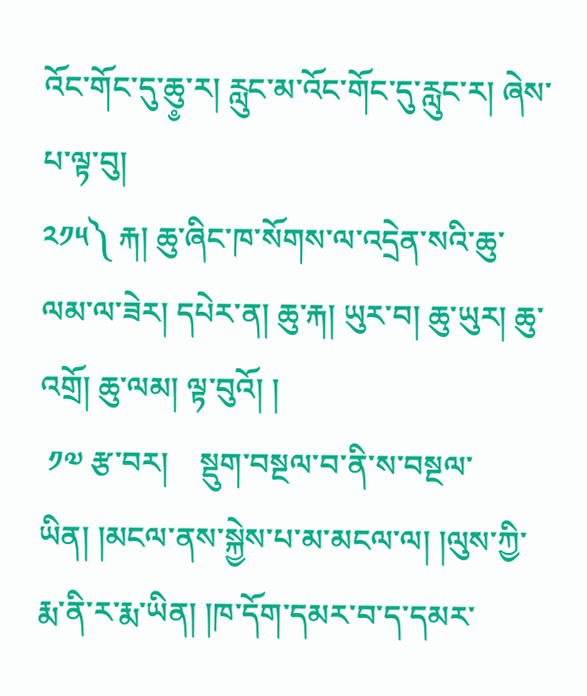འོང་གོང་དུ་ཆུ༵་ར། རླུང་མ་འོང་གོང་དུ་རླུང་ར། ཞེས་པ་ལྟ་བུ།
༢༡༥༽ རྐ། ཆུ་ཞིང་ཁ་སོགས་ལ་འདྲེན་སའི་ཆུ་ལམ་ལ་ཟེར། དཔེར་ན། ཆུ་རྐ། ཡུར་བ། ཆུ་ཡུར། ཆུ་འགྲོ། ཆུ་ལམ། ལྟ་བུའོ། །
 ༡༧ རྩ་བར།    སྡུག་བསྔལ་བ་ནི་ས་བསྔལ་ཡིན། །མངལ་ནས་སྐྱེས་པ་མ་མངལ་ལ། །ལུས་ཀྱི་རྨ་ནི་ར་རྨ་ཡིན། །ཁ་དོག་དམར་བ་ད་དམར་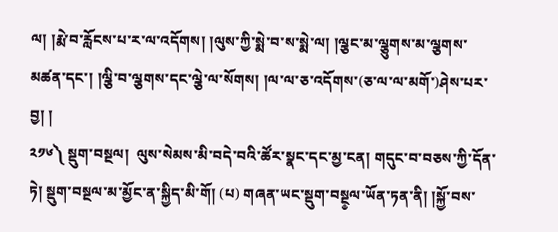ལ། །རྨེ་བ་རློངས་པ་ར་ལ་འདོགས། །ལུས་ཀྱི་སྨེ་བ་ས་སྨེ་ལ། །ལྕང་མ་ལྕུགས་མ་ལྕགས་མཚན་དང་། །ལྕི་བ་ལྕགས་དང་ལྕེ་ལ་སོགས། །ལ་ལ་ཅ་འདོགས་(ཅ་ལ་ལ་མགོ་)ཤེས་པར་བྱ། །
༢༡༦༽ སྡུག་བསྔལ།  ལུས་སེམས་མི་བདེ་བའི་ཚོར་སྣང་དང་མྱ་ངན། གདུང་བ་བཅས་ཀྱི་དོན་ཏེ། སྡུག་བསྔལ་མ་མྱོང་ན་སྐྱིད་མི་གོ། (པ) གཞན་ཡང་སྡུག་བསྔ༵ལ་ཡོན་ཏན་ནི། །སྐྱོ་བས་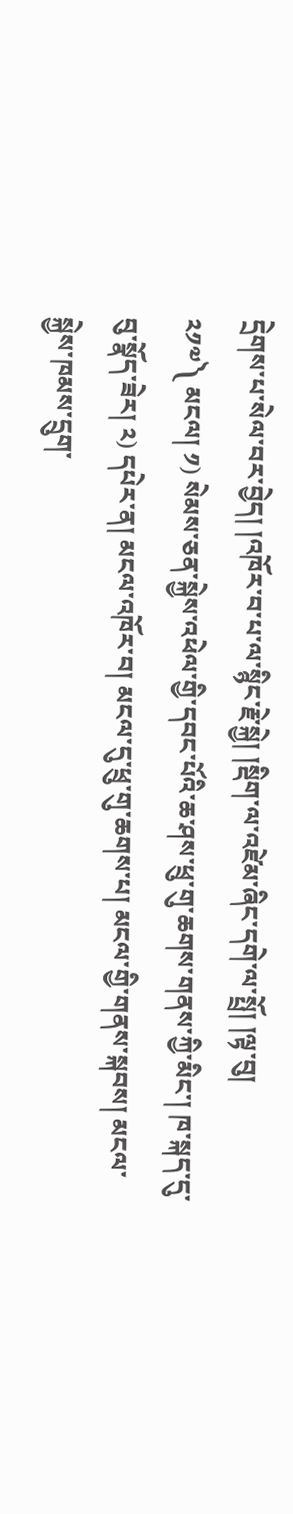དྲེགས་པ་སེལ་བར་བྱེད། །འཁོར་བ་པ་ལ་སྙིང་རྗེ་སྐྱེ། །སྡིག་ལ་འཛེམ་ཞིང་དགེ་ལ་སྤྲོ། །ལྟ་བུ།
༢༡༧༽ མངལ། ༡) སེམས་ཅན་སྐྱེས་འཕེལ་གྱི་དབང་པོའི་ཆ་ཤས་ཕྲུ་གུ་ཆགས་གནས་ཀྱི་མིང་། ཁ་སྐད་དུ་བུ་སྣོད་ཟེར། ༢) དཔེར་ན། མངལ་འཁོར་བ། མངལ་དུ་ཕྲུ་གུ་ཆགས་པ། མངལ་གྱི་གནས་སྐབས། མངལ་སྐྱེས་ཁམས་དྲུག་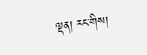ལྡན། རང་གིས།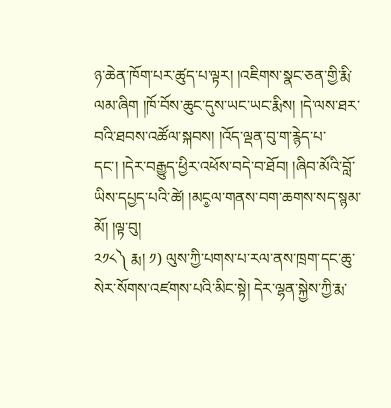ཉ་ཆེན་ཁོག་པར་ཚུད་པ་ལྟར། །འཇིགས་སྣང་ཅན་གྱི་རྨི་ལམ་ཞིག །ཁོ་བོས་ཆུང་དུས་ཡང་ཡང་རྨིས། །དེ་ལས་ཐར་བའི་ཐབས་འཚོལ་སྐབས། །འོད་ལྡན་བུ་ག་རྙེད་པ་དང་། །དེར་བརྒྱུད་ཕྱིར་འཕོས་བདེ་བ་ཐོབ། །ཞིབ་མོའི་བློ་ཡིས་དཔྱད་པའི་ཚེ། །མང༵ལ་གནས་བག་ཆགས་སད་སྙམ་མོ། །ལྟ་བུ།
༢༡༨༽ རྨ། ༡) ལུས་ཀྱི་པགས་པ་རལ་ནས་ཁྲག་དང་ཆུ་སེར་སོགས་འཛགས་པའི་མིང་སྟེ། དེར་ལྷན་སྐྱེས་ཀྱི་རྨ་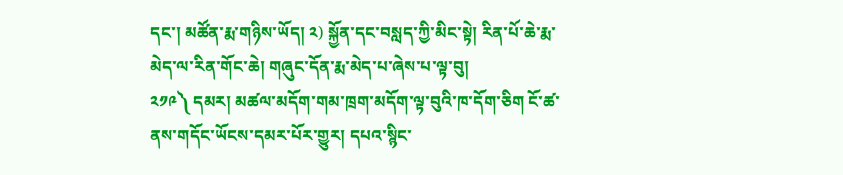དང་། མཚོན་རྨ་གཉིས་ཡོད། ༢) སྐྱོན་དང་བསླད་ཀྱི་མིང་སྟེ། རིན་པོ་ཆེ་རྨ་མེད་ལ་རིན་གོང་ཆེ། གཞུང་དོན་རྨ་མེད་པ་ཞེས་པ་ལྟ་བུ།
༢༡༩༽ དམར། མཚལ་མདོག་གམ་ཁྲག་མདོག་ལྟ་བུའི་ཁ་དོག་ཅིག ངོ་ཚ་ནས་གདོང་ཡོངས་དམར་པོར་གྱུར། དཔའ་སྙིང་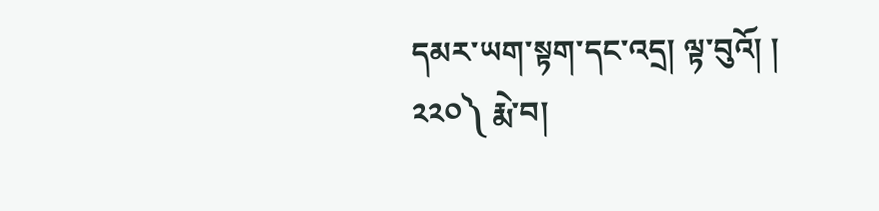དམར་ཡག་སྟག་དང་འདྲ། ལྟ་བུའོ། །
༢༢༠༽ རྨེ་བ།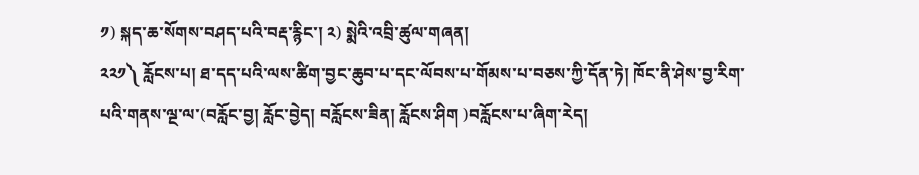༡) སྐད་ཆ་སོགས་བཤད་པའི་བརྡ་རྙིང་། ༢) སྨེའི་འབྲི་ཚུལ་གཞན།
༢༢༡༽ རློངས་པ། ཐ་དད་པའི་ལས་ཚིག་བྱང་ཆུབ་པ་དང་ལོབས་པ་གོམས་པ་བཅས་ཀྱི་དོན་ཏེ། ཁོང་ནི་ཤེས་བྱ་རིག་པའི་གནས་ལྔ་ལ་(བརློང་བྱ། རློང་བྱེད། བརློངས་ཟིན། རློངས་ཤིག )བརློངས་པ་ཞིག་རེད།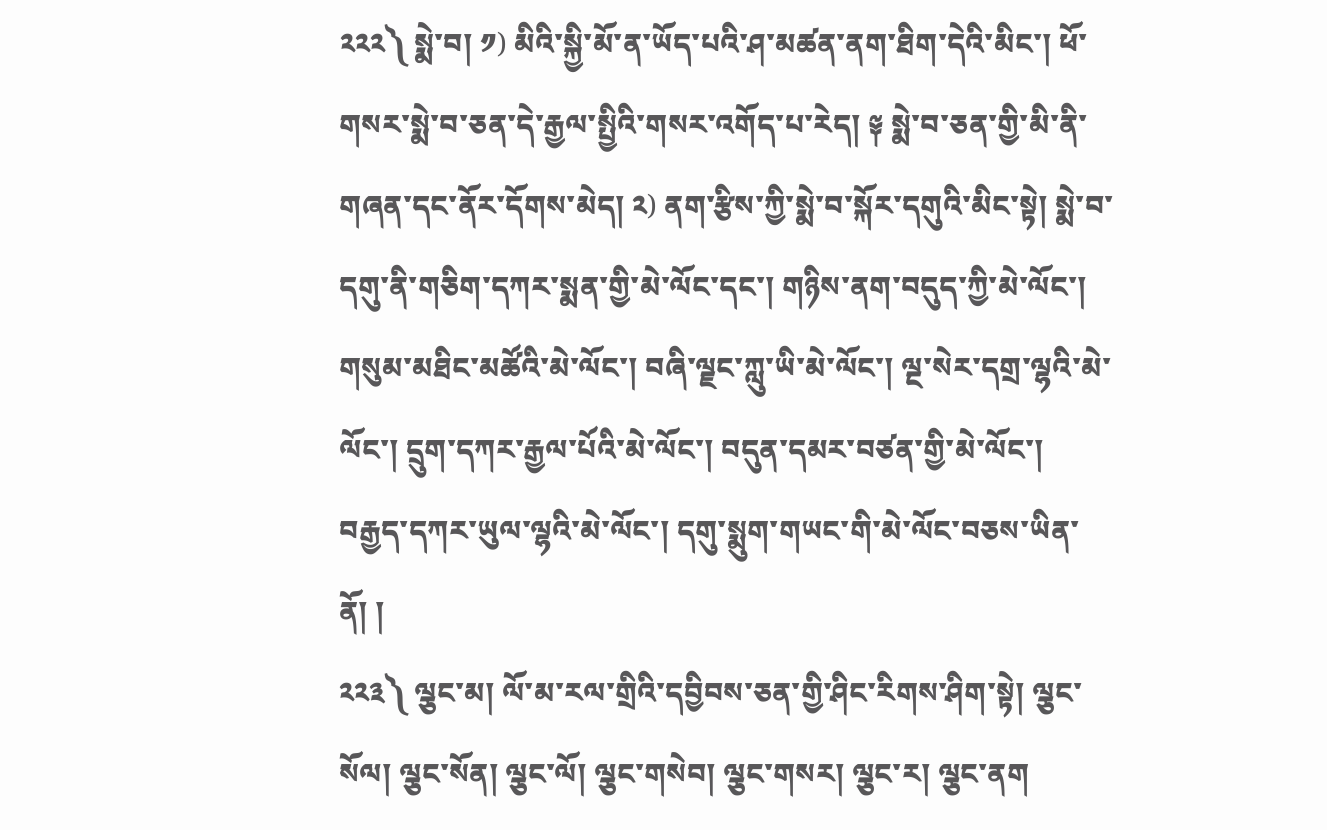༢༢༢༽ སྨེ་བ། ༡) མིའི་སྐྱི་མོ་ན་ཡོད་པའི་ཤ་མཚན་ནག་ཐིག་དེའི་མིང་། ཕོ་གསར་སྨེ་བ་ཅན་དེ་རྒྱལ་སྤྱིའི་གསར་འགོད་པ་རེད། ༈ སྨེ་བ་ཅན་གྱི་མི་ནི་གཞན་དང་ནོར་དོགས་མེད། ༢) ནག་རྩིས་ཀྱི་སྨེ་བ་སྐོར་དགུའི་མིང་སྟེ། སྨེ་བ་དགུ་ནི་གཅིག་དཀར་སྨན་གྱི་མེ་ལོང་དང་། གཉིས་ནག་བདུད་ཀྱི་མེ་ལོང་། གསུམ་མཐིང་མཚོའི་མེ་ལོང་། བཞི་ལྗང་ཀླུ་ཡི་མེ་ལོང་། ལྔ་སེར་དགྲ་ལྷའི་མེ་ལོང་། དྲུག་དཀར་རྒྱལ་པོའི་མེ་ལོང་། བདུན་དམར་བཙན་གྱི་མེ་ལོང་། བརྒྱད་དཀར་ཡུལ་ལྷའི་མེ་ལོང་། དགུ་སྨུག་གཡང་གི་མེ་ལོང་བཅས་ཡིན་ནོ། །
༢༢༣༽ ལྕང་མ། ལོ་མ་རལ་གྲིའི་དབྱིབས་ཅན་གྱི་ཤིང་རིགས་ཤིག་སྟེ། ལྕང་སོལ། ལྕང་སོན། ལྕང་ལོ། ལྕང་གསེབ། ལྕང་གསར། ལྕང་ར། ལྕང་ནག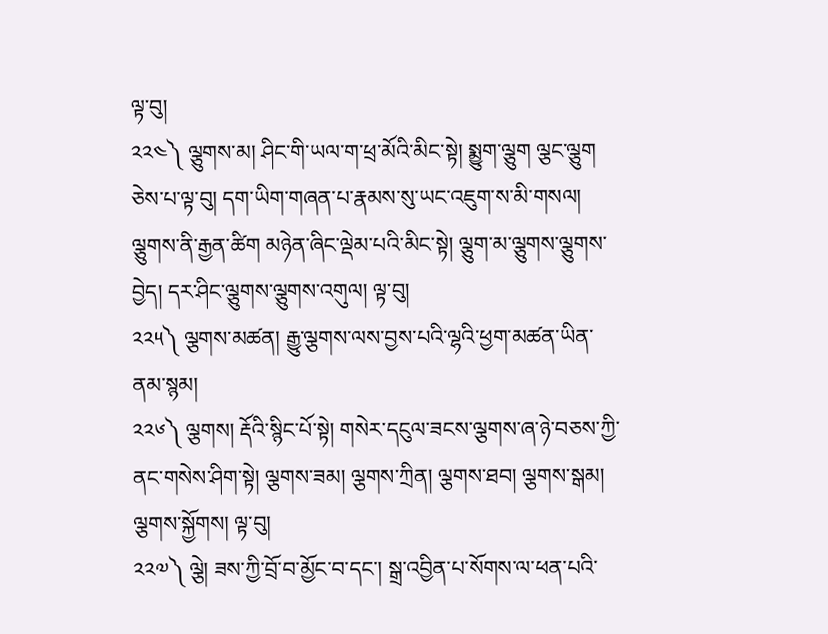ལྟ་བུ།
༢༢༤༽ ལྕུགས་མ། ཤིང་གི་ཡལ་ག་ཕྲ་མོའི་མིང་སྟེ། སྨྱུག་ལྕུག ལྕང་ལྕུག ཅེས་པ་ལྟ་བུ། དག་ཡིག་གཞན་པ་རྣམས་སུ་ཡང་འཇུག་ས་མི་གསལ། ལྕུགས་ནི་རྒྱན་ཚིག མཉེན་ཞིང་ལྡེམ་པའི་མིང་སྟེ། ལྕུག་མ་ལྕུགས་ལྕུགས་བྱེད། དར་ཤིང་ལྕུགས་ལྕུགས་འགུལ། ལྟ་བུ།
༢༢༥༽ ལྕགས་མཚན། རྒྱུ་ལྕགས་ལས་བྱས་པའི་ལྷའི་ཕྱག་མཚན་ཡིན་ནམ་སྙམ།
༢༢༦༽ ལྕགས། རྡོའི་སྙིང་པོ་སྟེ། གསེར་དངུལ་ཟངས་ལྕགས་ཞ་ཉེ་བཅས་ཀྱི་ནང་གསེས་ཤིག་སྟེ། ལྕགས་ཟམ། ལྕགས་ཀྲིན། ལྕགས་ཐབ། ལྕགས་སྒམ། ལྕགས་སྐྱོགས། ལྟ་བུ།
༢༢༧༽ ལྕེ། ཟས་ཀྱི་བྲོ་བ་མྱོང་བ་དང་། སྒྲ་འབྱིན་པ་སོགས་ལ་ཕན་པའི་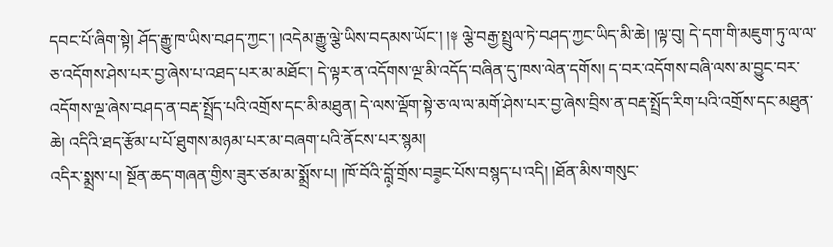དབང་པོ་ཞིག་སྟེ། ཤོད་རྒྱུ་ཁ་ཡིས་བཤད་ཀྱང་། །འདེམ་རྒྱུ་ལྕེ་ཡིས་བདམས་ཡོང་། །༈ ལྕེ་བརྒྱ་སྤྲུལ་ཏེ་བཤད་ཀྱང་ཡིད་མི་ཆེ། །ལྟ་བུ། དེ་དག་གི་མཇུག་ཏུ་ལ་ལ་ཅ་འདོགས་ཤེས་པར་བྱ་ཞེས་པ་འཐད་པར་མ་མཐོང་། དེ་ལྟར་ན་འདོགས་ལྔ་མི་འདོད་བཞིན་དུ་ཁས་ལེན་དགོས། ད་བར་འདོགས་བཞི་ལས་མ་བྱུང་བར་འདོགས་ལྔ་ཞེས་བཤད་ན་བརྡ་སྤྲོད་པའི་འགྲོས་དང་མི་མཐུན། དེ་ལས་ལྡོག་སྟེ་ཅ་ལ་ལ་མགོ་ཤེས་པར་བྱ་ཞེས་བྲིས་ན་བརྡ་སྤྲོད་རིག་པའི་འགྲོས་དང་མཐུན་ཆེ། འདིའི་ཐད་རྩོམ་པ་པོ་ཐུགས་མཉམ་པར་མ་བཞག་པའི་ནོངས་པར་སྙམ།
འདིར་སྨྲས་པ། སྔོན་ཆད་གཞན་གྱིས་ཟུར་ཙམ་མ་སྨྲོས་པ། །ཁོ་བོའི་བློ༷་གྲོས་བཟ༵ང་པོས་བསྙད་པ་འདི། །ཐོན་མིས་གསུང་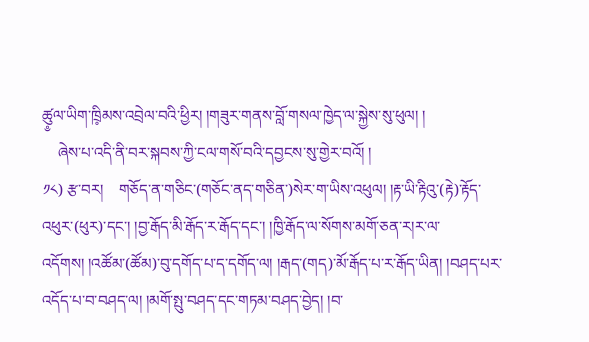ཚུ༵ལ་ཡིག་ཁྲི༷མས་འབྲེལ་བའི་ཕྱིར། །གཟུར་གནས་བློ་གསལ་ཁྱེད་ལ་སྐྱེས་སུ་ཕུལ། །
    ཞེས་པ་འདི་ནི་བར་སྐབས་ཀྱི་ངལ་གསོ་བའི་དབྱངས་སུ་གྱེར་བའོ། །
༡༨) རྩ་བར།    གཅོད་ན་གཅིང་(གཅོང་ནད་གཅིན་)སེར་ག་ཡིས་འཕུལ། །རྟ་ཡི་རྟིའུ་(རྟེ)་རྟོད་འཕུར་(ཕུར)་དང་། །བྱ་རྒོད་མི་རྒོད་ར་རྒོད་དང་། །ཁྱི་རྒོད་ལ་སོགས་མགོ་ཅན་ར།ར་ལ་འདོགས། །འཚོམ་(ཚོམ)་བུ་དགོད་པ་ད་དགོད་ལ། །རྒད་(གད)་མོ་རྒོད་པ་ར་རྒོད་ཡིན། །བཤད་པར་འདོད་པ་བ་བཤད་ལ། །མགོ་སྤུ་བཤད་དང་གཏམ་བཤད་བྱེད། །བ་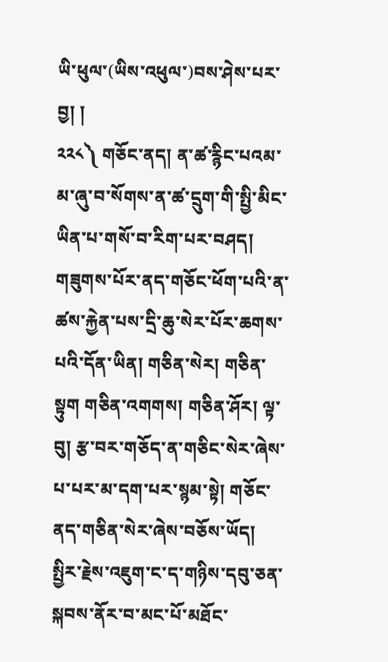ཡི་ཕུལ་(ཡིས་འཕུལ་)བས་ཤེས་པར་བྱ། །
༢༢༨༽ གཅོང་ནད། ན་ཚ་རྙིང་པའམ་མ་ཞུ་བ་སོགས་ན་ཚ་དྲུག་གི་སྤྱི་མིང་ཡིན་པ་གསོ་བ་རིག་པར་བཤད། གཟུགས་པོར་ནད་གཅོང་ཕོག་པའི་ན་ཚས་རྐྱེན་པས་དྲི་ཆུ་སེར་པོར་ཆགས་པའི་དོན་ཡིན། གཅིན་སེར། གཅིན་སྟུག གཅིན་འགགས། གཅིན་ཤོར། ལྟ་བུ། རྩ་བར་གཅོད་ན་གཅིང་སེར་ཞེས་པ་པར་མ་དག་པར་སྙམ་སྟེ། གཅོང་ནད་གཅིན་སེར་ཞེས་བཅོས་ཡོད། སྤྱིར་རྗེས་འཇུག་ང་ད་གཉིས་དབུ་ཅན་སྐབས་ནོར་བ་མང་པོ་མཐོང་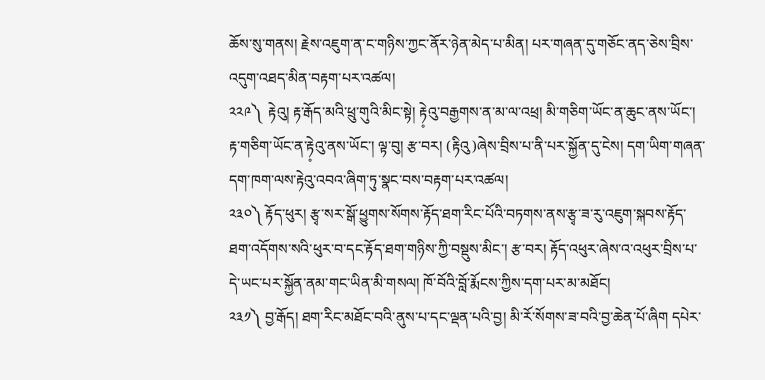ཆོས་སུ་གནས། རྗེས་འཇུག་ན་ང་གཉིས་ཀྱང་ནོར་ཉེན་མེད་པ་མིན། པར་གཞན་དུ་གཅོང་ནད་ཅེས་བྲིས་འདུག་འཐད་མིན་བརྟག་པར་འཚལ།
༢༢༩༽  རྟེའུ། རྟ་རྒོད་མའི་ཕྲུ་གུའི་མིང་སྟེ། རྟེ༷འུ་བརྒྱགས་ན་མ་ལ་འཕྲ། མི་གཅིག་ཡོང་ན་ཆུང་ནས་ཡོང་། རྟ་གཅིག་ཡོང་ན་རྟེ༷འུ་ནས་ཡོང་། ལྟ་བུ། རྩ་བར། (རྟིའུ)ཞེས་བྲིས་པ་ནི་པར་སྐྱོན་དུ་ངེས། དག་ཡིག་གཞན་དག་ཁག་ལས་རྟེའུ་འབའ་ཞིག་ཏུ་སྣང་བས་བརྟག་པར་འཚལ།
༢༣༠༽ རྟོད་ཕུར། རྩྭ་སར་སྒོ་ཕྱུགས་སོགས་རྟོད་ཐག་རིང་པོའི་བཏགས་ནས་རྩྭ་ཟ་རུ་འཇུག་སྐབས་རྟོད་ཐག་འདོགས་སའི་ཕུར་བ་དང་རྟོད་ཐག་གཉིས་ཀྱི་བསྡུས་མིང་། རྩ་བར། རྟོད་འཕུར་ཞེས་འ་འཕུར་བྲིས་པ་དེ་ཡང་པར་སྐྱོན་ནམ་གང་ཡིན་མི་གསལ། ཁོ་བོའི་བློ་རྨོངས་ཀྱིས་དག་པར་མ་མཐོང།
༢༣༡༽ བྱ་རྒོད། ཐག་རིང་མཐོང་བའི་ནུས་པ་དང་ལྡན་པའི་བྱ། མི་རོ་སོགས་ཟ་བའི་བྱ་ཆེན་པོ་ཞིག དཔེར་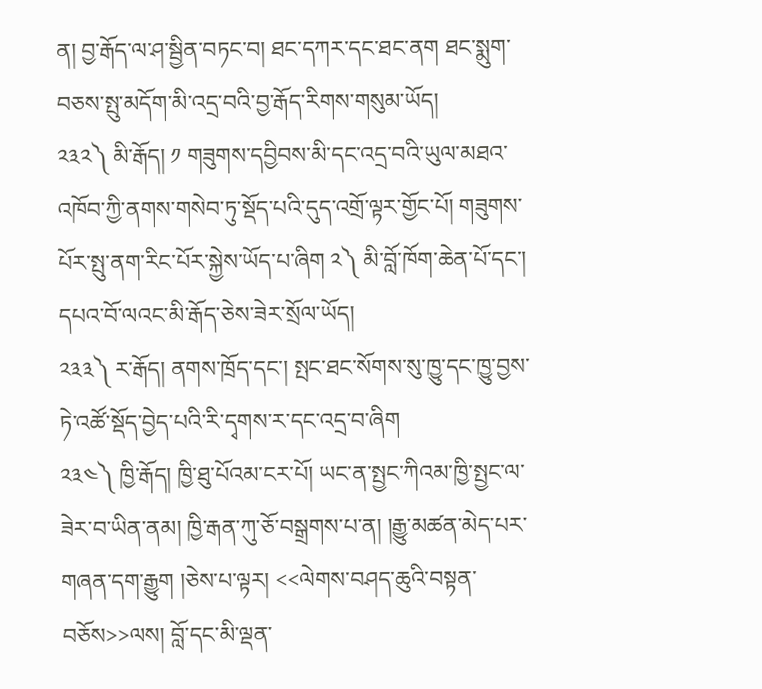ན། བྱ་རྒོད་ལ་ཤ་སྦྱིན་བཏང་བ། ཐང་དཀར་དང་ཐང་ནག ཐང་སྨུག་བཅས་སྤུ་མདོག་མི་འདྲ་བའི་བྱ་རྒོད་རིགས་གསུམ་ཡོད།
༢༣༢༽ མི་རྒོད། ༡ གཟུགས་དབྱིབས་མི་དང་འདྲ་བའི་ཡུལ་མཐའ་འཁོབ་ཀྱི་ནགས་གསེབ་ཏུ་སྡོད་པའི་དུད་འགྲོ་ལྟར་གྱོང་པོ། གཟུགས་པོར་སྤུ་ནག་རིང་པོར་སྐྱེས་ཡོད་པ་ཞིག ༢༽ མི་བློ་ཁོག་ཆེན་པོ་དང་། དཔའ་བོ་ལའང་མི་རྒོད་ཅེས་ཟེར་སྲོལ་ཡོད།
༢༣༣༽ ར་རྒོད། ནགས་ཁྲོད་དང་། སྤང་ཐང་སོགས་སུ་ཁྱུ་དང་ཁྱུ་བྱས་ཏེ་འཚོ་སྡོད་བྱེད་པའི་རི་དྭགས་ར་དང་འདྲ་བ་ཞིག
༢༣༤༽ ཁྱི་རྒོད། ཁྱི་ཐུ་པོའམ་ངར་པོ། ཡང་ན་སྤྱང་ཀིའམ་ཁྱི་སྤྱང་ལ་ཟེར་བ་ཡིན་ནམ། ཁྱི་རྒན་ཀུ་ཅོ་བསྒྲགས་པ་ན། །རྒྱུ་མཚན་མེད་པར་གཞན་དག་རྒྱུག །ཅེས་པ་ལྟར། <<ལེགས་བཤད་ཆུའི་བསྟན་བཅོས>>ལས། བློ་དང་མི་ལྡན་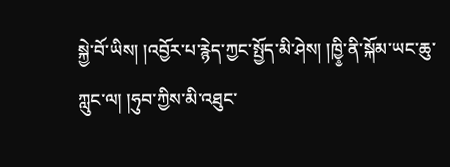སྐྱེ་བོ་ཡིས། །འབྱོར་པ་རྙེད་ཀྱང་སྤྱོད་མི་ཤེས། །ཁྱི༵་ནི་སྐོམ་ཡང་ཆུ་ཀླུང་ལ། །ཧུབ་ཀྱིས་མི་འཐུང་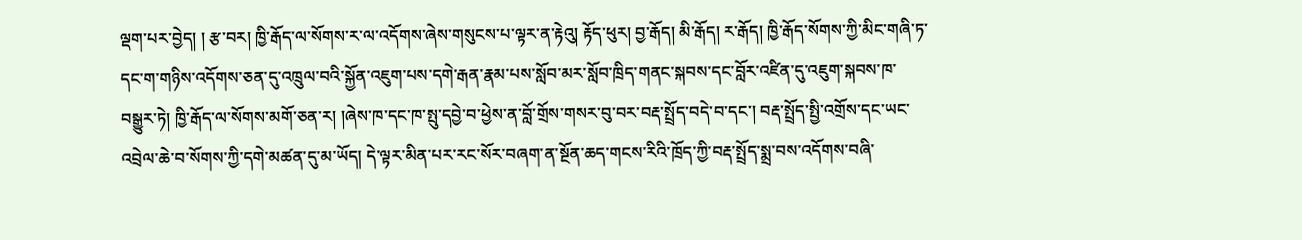ལྡག་པར་བྱེད། ། རྩ་བར། ཁྱི་རྒོད་ལ་སོགས་ར་ལ་འདོགས་ཞེས་གསུངས་པ་ལྟར་ན་རྟེའུ། རྟོད་ཕུར། བྱ་རྒོད། མི་རྒོད། ར་རྒོད། ཁྱི་རྒོད་སོགས་ཀྱི་མིང་གཞི་ཏ་དང་ག་གཉིས་འདོགས་ཅན་དུ་འཁྲུལ་བའི་སྐྱོན་འཇུག་པས་དགེ་རྒན་རྣམ་པས་སློབ་མར་སློབ་ཁྲིད་གནང་སྐབས་དང་བློར་འཛིན་དུ་འཇུག་སྐབས་ཁ་བསྒྱུར་ཏེ། ཁྱི་རྒོད་ལ་སོགས་མགོ་ཅན་ར། །ཞེས་ཁ་དང་ཁ་སྤུ་དབྱེ་བ་ཕྱེས་ན་བློ་གྲོས་གསར་བུ་བར་བརྡ་སྤྲོད་བདེ་བ་དང་། བརྡ་སྤྲོད་སྤྱི་འགྲོས་དང་ཡང་འབྲེལ་ཆེ་བ་སོགས་ཀྱི་དགེ་མཚན་དུ་མ་ཡོད། དེ་ལྟར་མིན་པར་རང་སོར་བཞག་ན་སྔོན་ཆད་གངས་རིའི་ཁྲོད་ཀྱི་བརྡ་སྤྲོད་སྨྲ་བས་འདོགས་བཞི་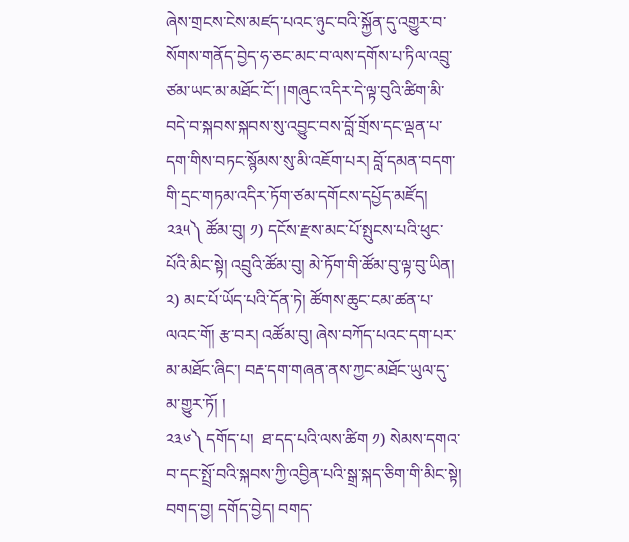ཞེས་གྲངས་ངེས་མཛད་པའང་ཉུང་བའི་སྐྱོན་དུ་འགྱུར་བ་སོགས་གནོད་བྱེད་ཧ་ཅང་མང་བ་ལས་དགོས་པ་ཏིལ་འབྲུ་ཙམ་ཡང་མ་མཐོང་ངོ་། །གཞུང་འདིར་དེ་ལྟ་བུའི་ཚིག་མི་བདེ་བ་སྐབས་སྐབས་སུ་འབྱུང་བས་བློ་གྲོས་དང་ལྡན་པ་དག་གིས་བཏང་སྙོམས་སུ་མི་འཇོག་པར། བློ་དམན་བདག་གི་དྲང་གཏམ་འདིར་ཏོག་ཙམ་དགོངས་དཔྱོད་མཛོད།
༢༣༥༽ ཚོམ་བུ། ༡) དངོས་རྫས་མང་པོ་སྤུངས་པའི་ཕུང་པོའི་མིང་སྟེ། འབྲུའི་ཚོམ་བུ། མེ་ཏོག་གི་ཚོམ་བུ་ལྟ་བུ་ཡིན། ༢) མང་པོ་ཡོད་པའི་དོན་ཏེ། ཚོགས་ཆུང་ངམ་ཚན་པ་ལའང་གོ། རྩ་བར། འཚོམ་བུ། ཞེས་བཀོད་པའང་དག་པར་མ་མཐོང་ཞིང་། བརྡ་དག་གཞན་ནས་ཀྱང་མཐོང་ཡུལ་དུ་མ་གྱུར་ཏོ། །
༢༣༦༽ དགོད་པ།  ཐ་དད་པའི་ལས་ཚིག ༡) སེམས་དགའ་བ་དང་སྤྲོ་བའི་སྐབས་ཀྱི་འབྱིན་པའི་སྒྲ་སྐད་ཅིག་གི་མིང་སྟེ། བགད་བྱ། དགོད་བྱེད། བགད་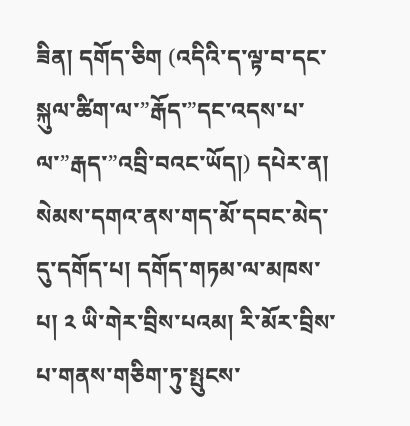ཟིན། དགོད་ཅིག (འདིའི་ད་ལྟ་བ་དང་སྐུལ་ཚིག་ལ་”རྒོད་”དང་འདས་པ་ལ་”རྒད་”འབྲི་བའང་ཡོད།) དཔེར་ན། སེམས་དགའ་ནས་གད་མོ་དབང་མེད་དུ་དགོད་པ། དགོད་གཏམ་ལ་མཁས་པ། ༢ ཡི་གེར་བྲིས་པའམ། རི་མོར་བྲིས་པ་གནས་གཅིག་ཏུ་སྤུངས་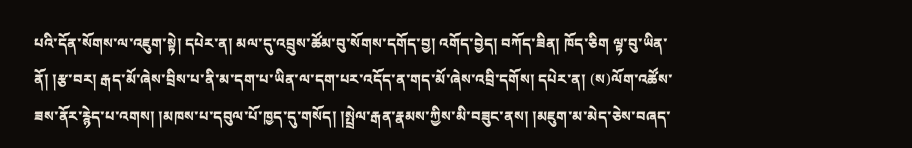པའི་དོན་སོགས་ལ་འཇུག་སྟེ། དཔེར་ན། མལ་དུ་འབྲུས་ཚོམ་བུ་སོགས་དགོད་བྱ། འགོད་བྱེད། བཀོད་ཟིན། ཁོད་ཅིག ལྟ་བུ་ཡིན་ནོ། །རྩ་བར། རྒད་མོ་ཞེས་བྲིས་པ་ནི་མ་དག་པ་ཡིན་ལ་དག་པར་འདོད་ན་གད་མོ་ཞེས་འབྲི་དགོས། དཔེར་ན། (ས)ལོག་འཚོས་ཟས་ནོར་རྙེད་པ་འགས། །མཁས་པ་དབུལ་པོ་ཁྱད་དུ་གསོད། །སྤྲེལ་རྒན་རྣམས་ཀྱིས་མི་བཟུང་ནས། །མཇུག་མ་མེད་ཅེས་བཞད་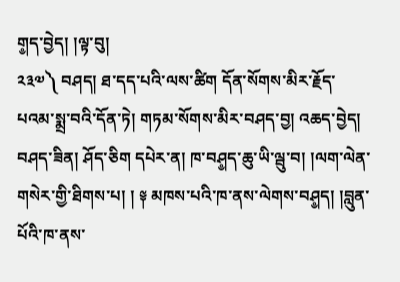ག༵ད་བྱེད། །ལྟ་བུ།
༢༣༧༽ བཤད། ཐ་དད་པའི་ལས་ཚིག དོན་སོགས་མིར་རྗོད་པའམ་སྨྲ་བའི་དོན་ཏེ། གཏམ་སོགས་མིར་བཤད་བྱ། འཆད་བྱེད། བཤད་ཟིན། ཤོད་ཅིག དཔེར་ན། ཁ་བཤ༵ད་ཆུ་ཡི་ལྦུ་བ། །ལག་ལེན་གསེར་གྱི་ཐིགས་པ། ། ༈ མཁས་པའི་ཁ་ནས་ལེགས་བཤ༵ད། །བླུན་པོའི་ཁ་ནས་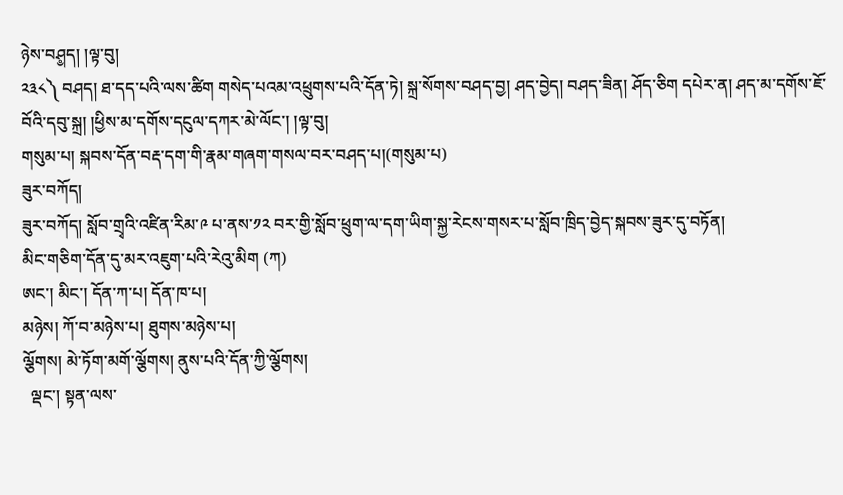ཉེས་བཤ༵ད། །ལྟ་བུ།
༢༣༨༽ བཤད། ཐ་དད་པའི་ལས་ཚིག གསེད་པའམ་འཕྲུགས་པའི་དོན་ཏེ། སྐྲ་སོགས་བཤད་བྱ། ཤད་བྱེད། བཤད་ཟིན། ཤོད་ཅིག དཔེར་ན། ཤད་མ་དགོས་ཇོ་བོའི་དབུ་སྐྲ། །ཕྱིས་མ་དགོས་དངུལ་དཀར་མེ་ལོང་། །ལྟ་བུ།
གསུམ་པ། སྐབས་དོན་བརྡ་དག་གི་རྣམ་གཞག་གསལ་བར་བཤད་པ།(གསུམ་པ)
ཟུར་བཀོད།
ཟུར་བཀོད། སློབ་གྲྭའི་འཛིན་རིམ་༩ པ་ནས་༡༢ བར་གྱི་སློབ་ཕྲུག་ལ་དག་ཡིག་སྐྱ་རེངས་གསར་པ་སློབ་ཁྲིད་བྱེད་སྐབས་ཟུར་དུ་བཏོན།
མིང་གཅིག་དོན་དུ་མར་འཇུག་པའི་རེའུ་མིག (ཀ)
ཨང་། མིང་། དོན་ཀ་པ། དོན་ཁ་པ།
མཉེས། ཀོ་བ་མཉེས་པ། ཐུགས་མཉེས་པ།
ལྕོགས། མེ་ཏོག་མགོ་ལྕོགས། ནུས་པའི་དོན་ཀྱི་ལྕོགས།
  ལྡང་། སྟན་ལས་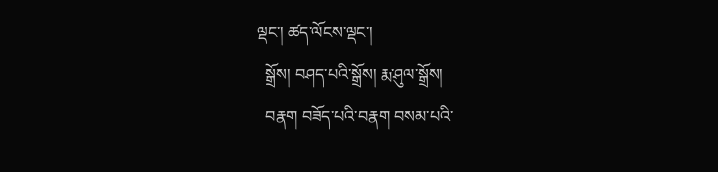ལྡང་། ཚད་ལོངས་ལྡང་།
  སྒྲོས། བཤད་པའི་སྒྲོས། རྨ་ཤུལ་སྒྲོས།
  བརྣག བཟོད་པའི་བརྣག བསམ་པའི་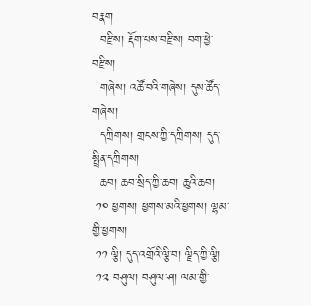བརྣག
  བརྫིས། རྡོག་པས་བརྫིས། བག་ཕྱེ་བརྫིས།
  གཞེས། འཚོ་བའི་གཞེས། དུས་ཚོད་གཞེས།
  དཀྲིགས། གྲངས་ཀྱི་དཀྲིགས། དུད་སྤྲིན་དཀྲིགས།
  ཆབ། ཆབ་སྲིད་ཀྱི་ཆབ། ཆུའི་ཆབ།
 ༡༠ ཕྱགས། ཕྱགས་མའི་ཕྱགས། ལྷམ་གྱི་ཕྱགས།
 ༡༡ ལྕི། དུད་འགྲོའི་ལྕི་བ། ལྗིད་ཀྱི་ལྕི།
 ༡༢ བཤུལ། བཤུལ་ཤ། ལམ་གྱི་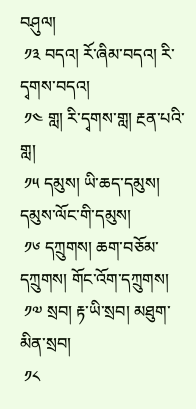བཤུལ།
 ༡༣ བདའ། རོ་ཞིམ་བདའ། རི་དྭགས་བདའ།
 ༡༤ གླ། རི་དྭགས་གླ། རྔན་པའི་གླ།
 ༡༥ དམུས། ཡི་ཆད་དམུས། དམུས་ལོང་གི་དམུས།
 ༡༦ དཀྲུགས། ཆག་བཅོམ་དཀྲུགས། གོང་འོག་དཀྲུགས།
 ༡༧ སྲབ། རྟ་ཡི་སྲབ། མཐུག་མིན་སྲབ།
 ༡༨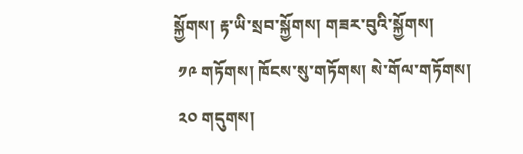སྐྱོགས། རྟ་ཡི་སྲབ་སྐྱོགས། གཟར་བུའི་སྐྱོགས།
 ༡༩ གཏོགས། ཁོངས་སུ་གཏོགས། སེ་གོལ་གཏོགས།
 ༢༠ གདུགས།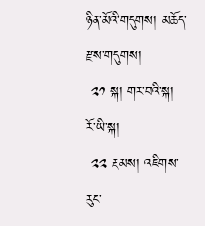ཉིན་མོའི་གདུགས། མཆོད་རྫས་གདུགས།
 ༢༡ སྐ། གར་བའི་སྐ། རོ་ཡི་སྐ།
 ༢༢ རྔམས། འཇིགས་རུང་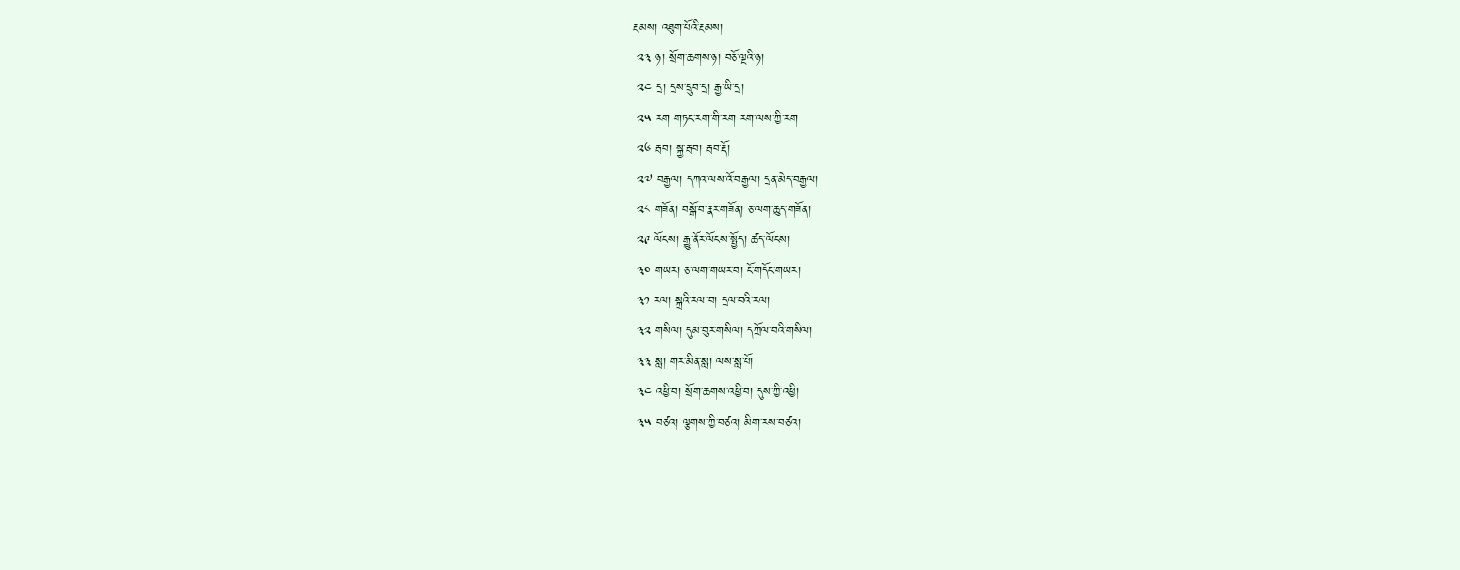རྔམས། འཐུག་པོའི་རྔམས།
 ༢༣ ཉ། སྲོག་ཆགས་ཉ། བཅོ་ལྔའི་ཉ།
 ༢༤ དྲ། དྲས་དྲུབ་དྲ། རྒྱ་ཡི་དྲ།
 ༢༥ རག གཏང་རག་གི་རག རག་ལས་ཀྱི་རག
 ༢༦ རྦབ། སྐྱ་རྦབ། རྦབ་རྡོ།
 ༢༧ བརྒྱལ། དཀའ་ལས་འོ་བརྒྱལ། དྲན་མེད་བརྒྱལ།
 ༢༨ གཟོན། བསྒོ་བ་རྣར་གཟོན། ཅ་ལག་ཆུད་གཟོན།
 ༢༩ ལོངས། རྒྱུ་ནོར་ལོངས་སྤྱོད། ཚད་ལོངས།
 ༣༠ གཡར། ཅ་ལག་གཡར་བ། ངོ་གདོང་གཡར།
 ༣༡ རལ། སྐྲའི་རལ་བ། དྲལ་བའི་རལ།
 ༣༢ གསིལ། དུམ་བུར་གསིལ། དཀྲོལ་བའི་གསིལ།
 ༣༣ སླ། གར་མིན་སླ། ལས་སླ་པོ།
 ༣༤ འཕྱི་བ། སྲོག་ཆགས་འཕྱི་བ། དུས་ཀྱི་འཕྱི།
 ༣༥ བཙའ། ལྕགས་ཀྱི་བཙའ། མིག་རས་བཙའ།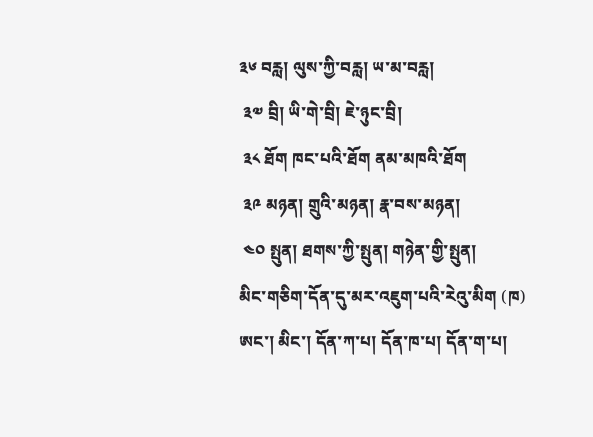༣༦ བརླ། ལུས་ཀྱི་བརླ། ཡ་མ་བརླ།
 ༣༧ བྲི། ཡི་གེ་བྲི། ཇེ་ཉུང་བྲི།
 ༣༨ ཐོག ཁང་པའི་ཐོག ནམ་མཁའི་ཐོག
 ༣༩ མཉན། གྲུའི་མཉན། རྣ་བས་མཉན།
 ༤༠ སྤུན། ཐགས་ཀྱི་སྤུན། གཉེན་གྱི་སྤུན།
མིང་གཅིག་དོན་དུ་མར་འཇུག་པའི་རེའུ་མིག (ཁ)
ཨང་། མིང་། དོན་ཀ་པ། དོན་ཁ་པ། དོན་ག་པ།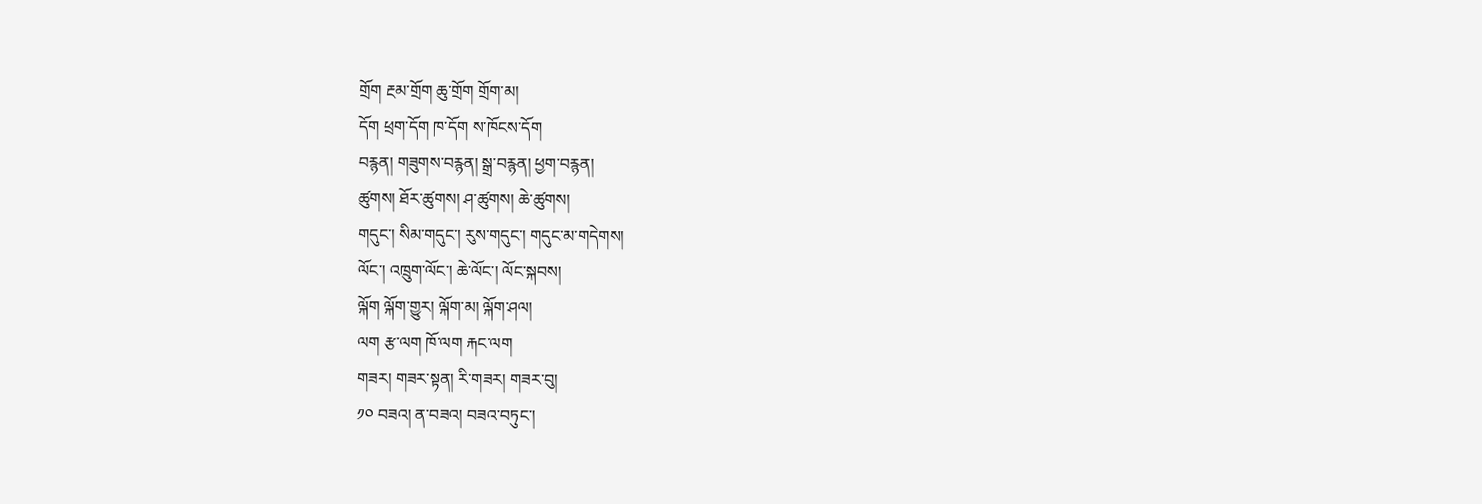གྲོག རྔམ་གྲོག ཆུ་གྲོག གྲོག་མ།
དོག ཕྲག་དོག ཁ་དོག ས་ཁོངས་དོག
བརྙན། གཟུགས་བརྙན། སྒྲ་བརྙན། ཕྱག་བརྙན།
ཚུགས། ཐོར་ཚུགས། ཤ་ཚུགས། ཆེ་ཚུགས།
གདུང་། སིམ་གདུང་། རུས་གདུང་། གདུང་མ་གདེགས།
ལོང་། འཁྲུག་ལོང་། ཆེ་ལོང་། ལོང་སྐབས།
ལྐོག ལྐོག་གྱུར། ལྐོག་མ། ལྐོག་ཤལ།
ལག རྩ་ལག ཁོ་ལག རྐང་ལག
གཟར། གཟར་སྟན། རི་གཟར། གཟར་བུ།
༡༠ བཟའ། ན་བཟའ། བཟའ་བཏུང་།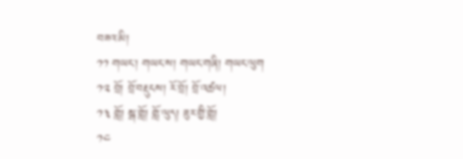བཟའ་མི།
༡༡ གཡང་། གཡང་ས། གཡང་གཞི། གཡང་ལུག
༡༢ བྲོ། བྲོ་བརྡུངས། རོ་བྲོ། བྲོ་འཚལ།
༡༣ གློ། སྒ་གློ། གློ་ལུད། ཟུར་གྱི་གློ།
༡༤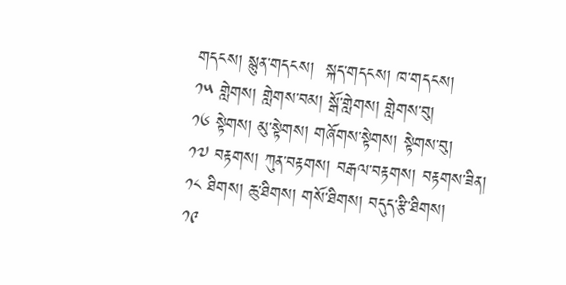གདངས། སྙུན་གདངས།  སྐད་གདངས། ཁ་གདངས།
༡༥ གླེགས། གླེགས་བམ། སྒོ་གླེགས། གླེགས་བུ།
༡༦ སྟེགས། མུ་སྟེགས། གཞོགས་སྟེགས། སྟེགས་བུ།
༡༧ བརྟགས། ཀུན་བརྟགས། བརྒལ་བརྟགས། བརྟགས་ཟིན།
༡༨ ཐིགས། ཆུ་ཐིགས། གསོ་ཐིགས། བདུད་རྩི་ཐིགས།
༡༩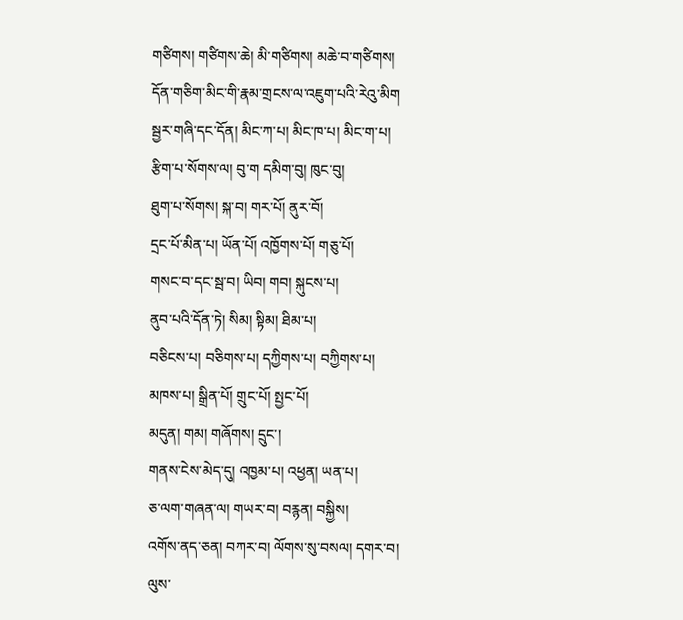གཙིགས། གཙིགས་ཆེ། མི་གཙིགས། མཆེ་བ་གཙིགས།
དོན་གཅིག་མིང་གི་རྣམ་གྲངས་ལ་འཇུག་པའི་རེའུ་མིག
སྦྱར་གཞི་དང་དོན། མིང་ཀ་པ། མིང་ཁ་པ། མིང་ག་པ།
རྩིག་པ་སོགས་ལ། བུ་ག དམིག་བུ། ཁུང་བུ།
ཐུག་པ་སོགས། སྐ་བ། གར་པོ། ནུར་བོ།
དྲང་པོ་མིན་པ། ཡོན་པོ། འཁྱོགས་པོ། གཅུ་པོ།
གསང་བ་དང་སྦ་བ། ཡིབ། གབ། སྐུངས་པ།
ནུབ་པའི་དོན་ཏེ། སིམ། སྟིམ། ཐིམ་པ།
བཅིངས་པ། བཅིགས་པ། དཀྱིགས་པ། བཀྱིགས་པ།
མཁས་པ། སྒྲིན་པོ། གྲུང་པོ། སྤྱང་པོ།
མདུན། གམ། གཞོགས། དྲུང་།
གནས་ངེས་མེད་དུ། འཁྱམ་པ། འཕྱན། ཡན་པ།
ཅ་ལག་གཞན་ལ། གཡར་བ། བརྙན། བསྐྱིས།
འགོས་ནད་ཅན། བཀར་བ། ལོགས་སུ་བསལ། དགར་བ།
ལུས་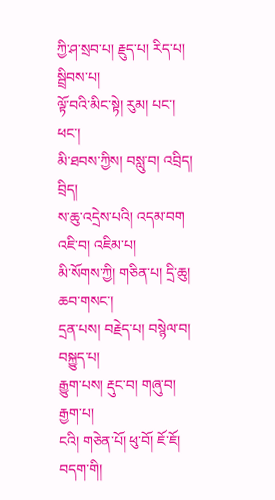ཀྱི་ཤ་སྲབ་པ། རྗུད་པ། རིད་པ། སྦྲིབས་པ།
ལྟོ་བའི་མིང་སྟེ། རུམ། པང་། ཕང་།
མི་ཐབས་ཀྱིས། བསླུ་བ། འབྲིད། བྲིད།
ས་ཆུ་འདྲེས་པའི། འདམ་བག འཇི་བ། འཇིམ་པ།
མི་སོགས་ཀྱི། གཅིན་པ། དྲི་ཆུ། ཆབ་གསང་།
དྲན་པས། བརྗེད་པ། བསྙེལ་བ། བསྐྱུད་པ།
རྒྱུག་པས། རྡུང་བ། གཞུ་བ། རྒྱག་པ།
ངའི། གཅེན་པོ། ཕུ་བོ། ཇོ་ཇོ།
བདག་གི།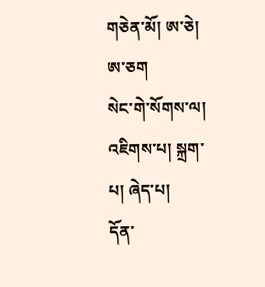གཅེན་མོ། ཨ་ཅེ། ཨ་ཅག
སེང་གེ་སོགས་ལ། འཇིགས་པ། སྐྲག་པ། ཞེད་པ།
དོན་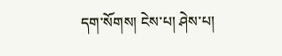དག་སོགས། ངེས་པ། ཤེས་པ།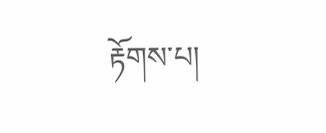རྟོགས་པ།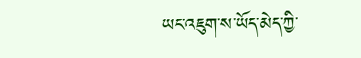ཡང་འཇུག་ས་ཡོད་མེད་ཀྱི་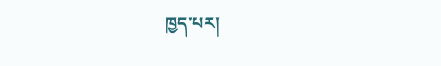ཁྱད་པར།